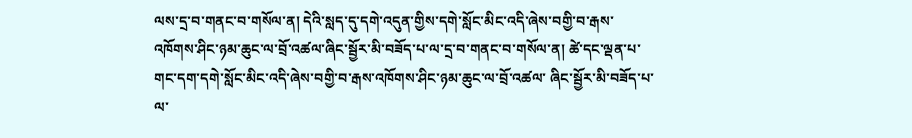ལས་དྲ་བ་གནང་བ་གསོལ་ན། དེའི་སླད་དུ་དགེ་འདུན་གྱིས་དགེ་སློང་མིང་འདི་ཞེས་བགྱི་བ་རྒས་འཁོགས་ཤིང་ཉམ་ཆུང་ལ་བྲོ་འཚལ་ཞིང་སྦྱོར་མི་བཟོད་པ་ལ་དྲ་བ་གནང་བ་གསོལ་ན། ཚེ་དང་ལྡན་པ་གང་དག་དགེ་སློང་མིང་འདི་ཞེས་བགྱི་བ་རྒས་འཁོགས་ཤིང་ཉམ་ཆུང་ལ་བྲོ་འཚལ་ ཞིང་སྦྱོར་མི་བཟོད་པ་ལ་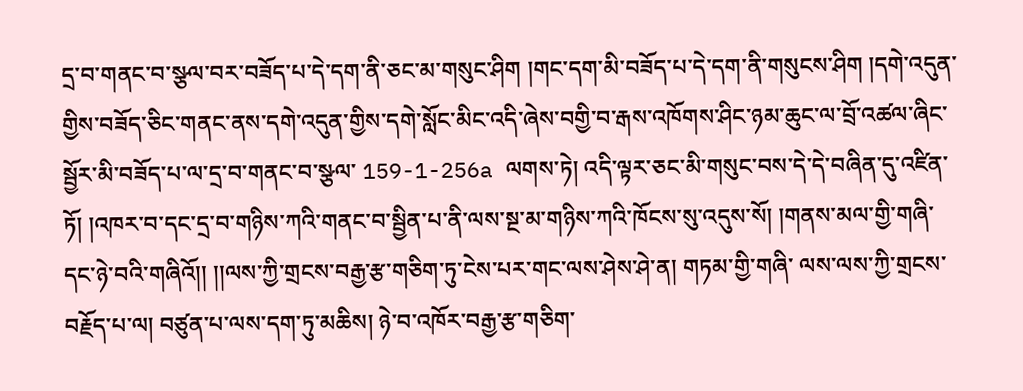དྲ་བ་གནང་བ་སྩལ་བར་བཟོད་པ་དེ་དག་ནི་ཅང་མ་གསུང་ཤིག །གང་དག་མི་བཟོད་པ་དེ་དག་ནི་གསུངས་ཤིག །དགེ་འདུན་གྱིས་བཟོད་ཅིང་གནང་ནས་དགེ་འདུན་གྱིས་དགེ་སློང་མིང་འདི་ཞེས་བགྱི་བ་རྒས་འཁོགས་ཤིང་ཉམ་ཆུང་ལ་བྲོ་འཚལ་ཞིང་སྦྱོར་མི་བཟོད་པ་ལ་དྲ་བ་གནང་བ་སྩལ་ 159-1-256a ལགས་ཏེ། འདི་ལྟར་ཅང་མི་གསུང་བས་དེ་དེ་བཞིན་དུ་འཛིན་ཏོ། །འཁར་བ་དང་དྲ་བ་གཉིས་ཀའི་གནང་བ་སྦྱིན་པ་ནི་ལས་སྔ་མ་གཉིས་ཀའི་ཁོངས་སུ་འདུས་སོ། །གནས་མལ་གྱི་གཞི་དང་ཉེ་བའི་གཞིའོ།། །།ལས་ཀྱི་གྲངས་བརྒྱ་རྩ་གཅིག་ཏུ་ངེས་པར་གང་ལས་ཤེས་ཤེ་ན། གཏམ་གྱི་གཞི་ ལས་ལས་ཀྱི་གྲངས་བརྗོད་པ་ལ། བཙུན་པ་ལས་དག་ཏུ་མཆིས། ཉེ་བ་འཁོར་བརྒྱ་རྩ་གཅིག་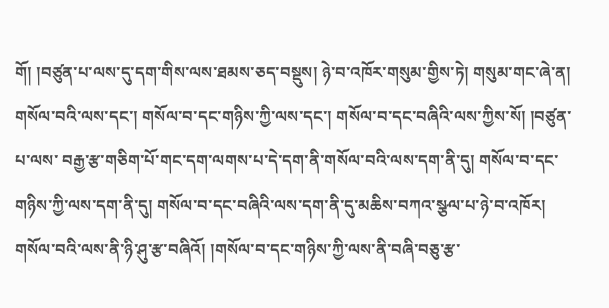གོ། །བཙུན་པ་ལས་དུ་དག་གིས་ལས་ཐམས་ཅད་བསྡུས། ཉེ་བ་འཁོར་གསུམ་གྱིས་ཏེ། གསུམ་གང་ཞེ་ན། གསོལ་བའི་ལས་དང་། གསོལ་བ་དང་གཉིས་ཀྱི་ལས་དང་། གསོལ་བ་དང་བཞིའི་ལས་ཀྱིས་སོ། །བཙུན་པ་ལས་ བརྒྱ་རྩ་གཅིག་པོ་གང་དག་ལགས་པ་དེ་དག་ནི་གསོལ་བའི་ལས་དག་ནི་དུ། གསོལ་བ་དང་གཉིས་ཀྱི་ལས་དག་ནི་དུ། གསོལ་བ་དང་བཞིའི་ལས་དག་ནི་དུ་མཆིས་བཀའ་སྩལ་པ་ཉེ་བ་འཁོར། གསོལ་བའི་ལས་ནི་ཉི་ཤུ་རྩ་བཞིའོ། །གསོལ་བ་དང་གཉིས་ཀྱི་ལས་ནི་བཞི་བཅུ་རྩ་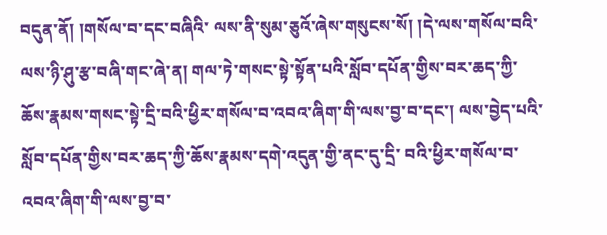བདུན་ནོ། །གསོལ་བ་དང་བཞིའི་ ལས་ནི་སུམ་ཅུའོ་ཞེས་གསུངས་སོ། །དེ་ལས་གསོལ་བའི་ལས་ཉི་ཤུ་རྩ་བཞི་གང་ཞེ་ན། གལ་ཏེ་གསང་སྟེ་སྟོན་པའི་སློབ་དཔོན་གྱིས་བར་ཆད་ཀྱི་ཆོས་རྣམས་གསང་སྟེ་དྲི་བའི་ཕྱིར་གསོལ་བ་འབའ་ཞིག་གི་ལས་བྱ་བ་དང་། ལས་བྱེད་པའི་སློབ་དཔོན་གྱིས་བར་ཆད་ཀྱི་ཆོས་རྣམས་དགེ་འདུན་གྱི་ནང་དུ་དྲི་ བའི་ཕྱིར་གསོལ་བ་འབའ་ཞིག་གི་ལས་བྱ་བ་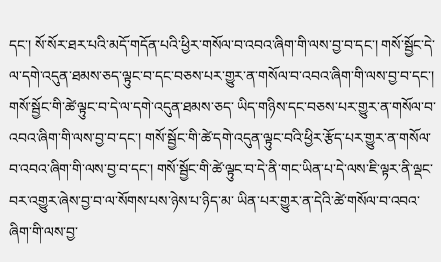དང་། སོ་སོར་ཐར་པའི་མདོ་གདོན་པའི་ཕྱིར་གསོལ་བ་འབའ་ཞིག་གི་ལས་བྱ་བ་དང་། གསོ་སྦྱོང་དེ་ལ་དགེ་འདུན་ཐམས་ཅད་ལྟུང་བ་དང་བཅས་པར་གྱུར་ན་གསོལ་བ་འབའ་ཞིག་གི་ལས་བྱ་བ་དང་། གསོ་སྦྱོང་གི་ཚེ་ལྟུང་བ་དེ་ལ་དགེ་འདུན་ཐམས་ཅད་ ཡིད་གཉིས་དང་བཅས་པར་གྱུར་ན་གསོལ་བ་འབའ་ཞིག་གི་ལས་བྱ་བ་དང་། གསོ་སྦྱོང་གི་ཚེ་དགེ་འདུན་ལྟུང་བའི་ཕྱིར་རྩོད་པར་གྱུར་ན་གསོལ་བ་འབའ་ཞིག་གི་ལས་བྱ་བ་དང་། གསོ་སྦྱོང་གི་ཚེ་ལྟུང་བ་དེ་ནི་གང་ཡིན་པ་དེ་ལས་ཇི་ལྟར་ནི་ལྡང་བར་འགྱུར་ཞེས་བྱ་བ་ལ་སོགས་པས་ཉེས་པ་ཉིད་མ་ ཡིན་པར་གྱུར་ན་དེའི་ཚེ་གསོལ་བ་འབའ་ཞིག་གི་ལས་བྱ་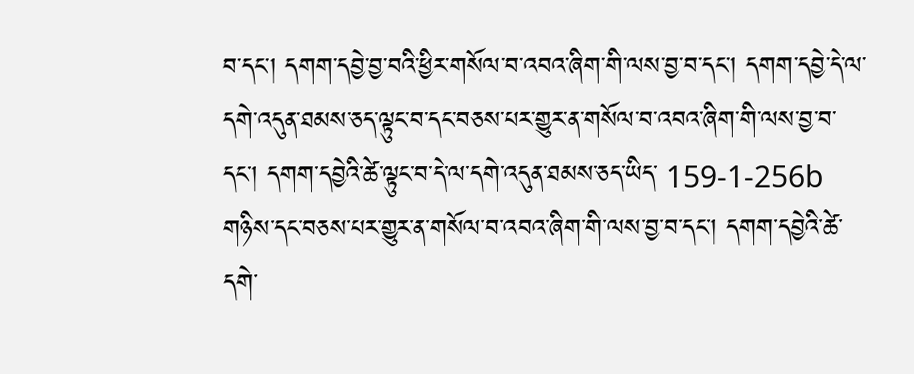བ་དང་། དགག་དབྱེ་བྱ་བའི་ཕྱིར་གསོལ་བ་འབའ་ཞིག་གི་ལས་བྱ་བ་དང་། དགག་དབྱེ་དེ་ལ་དགེ་འདུན་ཐམས་ཅད་ལྟུང་བ་དང་བཅས་པར་གྱུར་ན་གསོལ་བ་འབའ་ཞིག་གི་ལས་བྱ་བ་དང་། དགག་དབྱེའི་ཚེ་ལྟུང་བ་དེ་ལ་དགེ་འདུན་ཐམས་ཅད་ཡིད་ 159-1-256b གཉིས་དང་བཅས་པར་གྱུར་ན་གསོལ་བ་འབའ་ཞིག་གི་ལས་བྱ་བ་དང་། དགག་དབྱེའི་ཚེ་དགེ་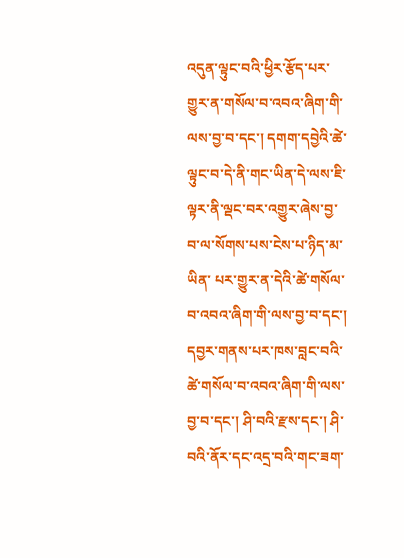འདུན་ལྟུང་བའི་ཕྱིར་རྩོད་པར་གྱུར་ན་གསོལ་བ་འབའ་ཞིག་གི་ལས་བྱ་བ་དང་། དགག་དབྱེའི་ཚེ་ལྟུང་བ་དེ་ནི་གང་ཡིན་དེ་ལས་ཇི་ལྟར་ནི་ལྡང་བར་འགྱུར་ཞེས་བྱ་བ་ལ་སོགས་པས་ངེས་པ་ཉིད་མ་ཡིན་ པར་གྱུར་ན་དེའི་ཚེ་གསོལ་བ་འབའ་ཞིག་གི་ལས་བྱ་བ་དང་། དབྱར་གནས་པར་ཁས་བླང་བའི་ཚེ་གསོལ་བ་འབའ་ཞིག་གི་ལས་བྱ་བ་དང་། ཤི་བའི་རྫས་དང་། ཤི་བའི་ནོར་དང་འདྲ་བའི་གང་ཟག་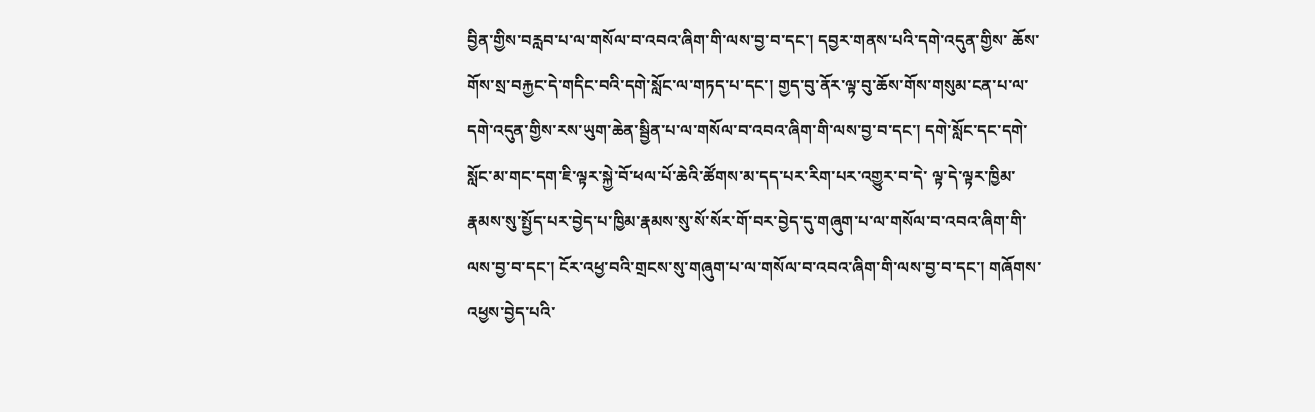བྱིན་གྱིས་བརླབ་པ་ལ་གསོལ་བ་འབའ་ཞིག་གི་ལས་བྱ་བ་དང་། དབྱར་གནས་པའི་དགེ་འདུན་གྱིས་ ཆོས་གོས་སྲ་བརྐྱང་དེ་གདིང་བའི་དགེ་སློང་ལ་གཏད་པ་དང་། གྱད་བུ་ནོར་ལྟ་བུ་ཆོས་གོས་གསུམ་ངན་པ་ལ་དགེ་འདུན་གྱིས་རས་ཡུག་ཆེན་སྦྱིན་པ་ལ་གསོལ་བ་འབའ་ཞིག་གི་ལས་བྱ་བ་དང་། དགེ་སློང་དང་དགེ་སློང་མ་གང་དག་ཇི་ལྟར་སྐྱེ་བོ་ཕལ་པོ་ཆེའི་ཚོགས་མ་དད་པར་རིག་པར་འགྱུར་བ་དེ་ ལྟ་དེ་ལྟར་ཁྱིམ་རྣམས་སུ་སྤྱོད་པར་བྱེད་པ་ཁྱིམ་རྣམས་སུ་སོ་སོར་གོ་བར་བྱེད་དུ་གཞུག་པ་ལ་གསོལ་བ་འབའ་ཞིག་གི་ལས་བྱ་བ་དང་། ངོར་འཕྱ་བའི་གྲངས་སུ་གཞུག་པ་ལ་གསོལ་བ་འབའ་ཞིག་གི་ལས་བྱ་བ་དང་། གཞོགས་འཕྱས་བྱེད་པའི་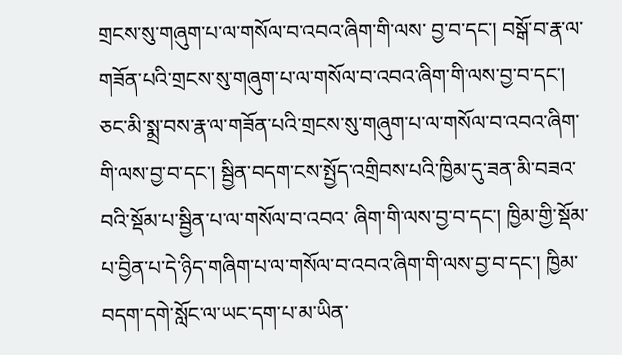གྲངས་སུ་གཞུག་པ་ལ་གསོལ་བ་འབའ་ཞིག་གི་ལས་ བྱ་བ་དང་། བསྒོ་བ་རྣ་ལ་གཟོན་པའི་གྲངས་སུ་གཞུག་པ་ལ་གསོལ་བ་འབའ་ཞིག་གི་ལས་བྱ་བ་དང་། ཅང་མི་སྨྲ་བས་རྣ་ལ་གཟོན་པའི་གྲངས་སུ་གཞུག་པ་ལ་གསོལ་བ་འབའ་ཞིག་གི་ལས་བྱ་བ་དང་། སྦྱིན་བདག་ངས་སྤྱོད་འགྲིབས་པའི་ཁྱིམ་དུ་ཟན་མི་བཟའ་བའི་སྡོམ་པ་སྦྱིན་པ་ལ་གསོལ་བ་འབའ་ ཞིག་གི་ལས་བྱ་བ་དང་། ཁྱིམ་གྱི་སྡོམ་པ་བྱིན་པ་དེ་ཉིད་གཞིག་པ་ལ་གསོལ་བ་འབའ་ཞིག་གི་ལས་བྱ་བ་དང་། ཁྱིམ་བདག་དགེ་སློང་ལ་ཡང་དག་པ་མ་ཡིན་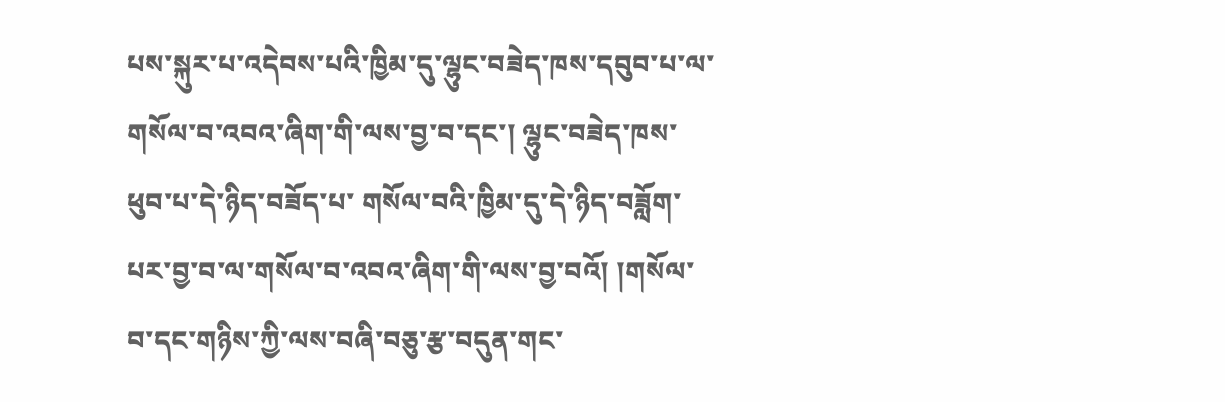པས་སྐུར་པ་འདེབས་པའི་ཁྱིམ་དུ་ལྷུང་བཟེད་ཁས་དབུབ་པ་ལ་གསོལ་བ་འབའ་ཞིག་གི་ལས་བྱ་བ་དང་། ལྷུང་བཟེད་ཁས་ཕུབ་པ་དེ་ཉིད་བཟོད་པ་ གསོལ་བའི་ཁྱིམ་དུ་དེ་ཉིད་བཟློག་པར་བྱ་བ་ལ་གསོལ་བ་འབའ་ཞིག་གི་ལས་བྱ་བའོ། །གསོལ་བ་དང་གཉིས་ཀྱི་ལས་བཞི་བཅུ་རྩ་བདུན་གང་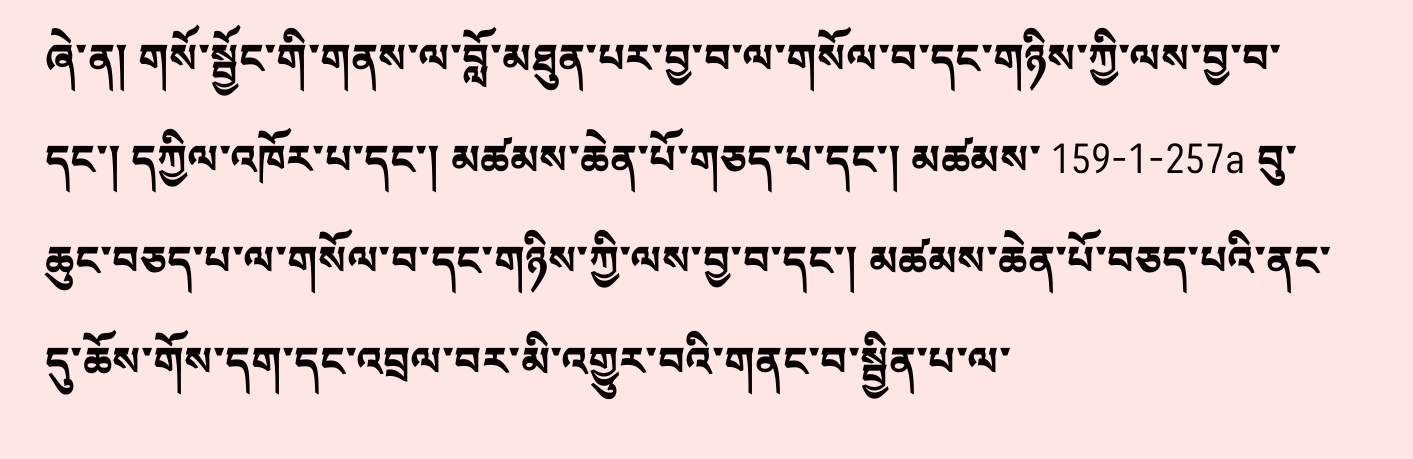ཞེ་ན། གསོ་སྦྱོང་གི་གནས་ལ་བློ་མཐུན་པར་བྱ་བ་ལ་གསོལ་བ་དང་གཉིས་ཀྱི་ལས་བྱ་བ་དང་། དཀྱིལ་འཁོར་པ་དང་། མཚམས་ཆེན་པོ་གཅད་པ་དང་། མཚམས་ 159-1-257a བུ་ཆུང་བཅད་པ་ལ་གསོལ་བ་དང་གཉིས་ཀྱི་ལས་བྱ་བ་དང་། མཚམས་ཆེན་པོ་བཅད་པའི་ནང་དུ་ཆོས་གོས་དག་དང་འབྲལ་བར་མི་འགྱུར་བའི་གནང་བ་སྦྱིན་པ་ལ་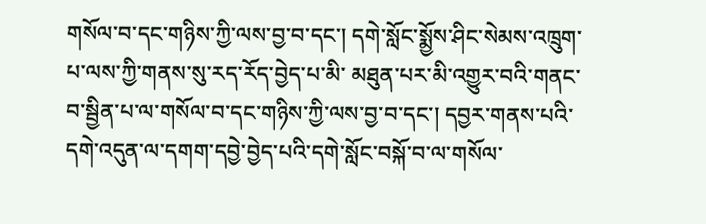གསོལ་བ་དང་གཉིས་ཀྱི་ལས་བྱ་བ་དང་། དགེ་སློང་སྨྱོས་ཤིང་སེམས་འཁྲུག་པ་ལས་ཀྱི་གནས་སུ་རད་རོད་བྱེད་པ་མི་ མཐུན་པར་མི་འགྱུར་བའི་གནང་བ་སྦྱིན་པ་ལ་གསོལ་བ་དང་གཉིས་ཀྱི་ལས་བྱ་བ་དང་། དབྱར་གནས་པའི་དགེ་འདུན་ལ་དགག་དབྱེ་བྱེད་པའི་དགེ་སློང་བསྐོ་བ་ལ་གསོལ་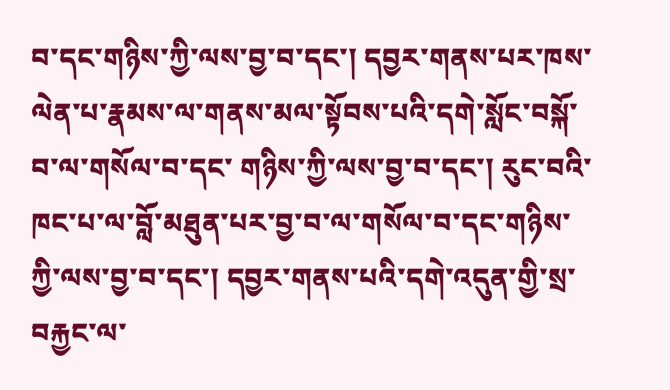བ་དང་གཉིས་ཀྱི་ལས་བྱ་བ་དང་། དབྱར་གནས་པར་ཁས་ལེན་པ་རྣམས་ལ་གནས་མལ་སྟོབས་པའི་དགེ་སློང་བསྐོ་བ་ལ་གསོལ་བ་དང་ གཉིས་ཀྱི་ལས་བྱ་བ་དང་། རུང་བའི་ཁང་པ་ལ་བློ་མཐུན་པར་བྱ་བ་ལ་གསོལ་བ་དང་གཉིས་ཀྱི་ལས་བྱ་བ་དང་། དབྱར་གནས་པའི་དགེ་འདུན་གྱི་སྲ་བརྐྱང་ལ་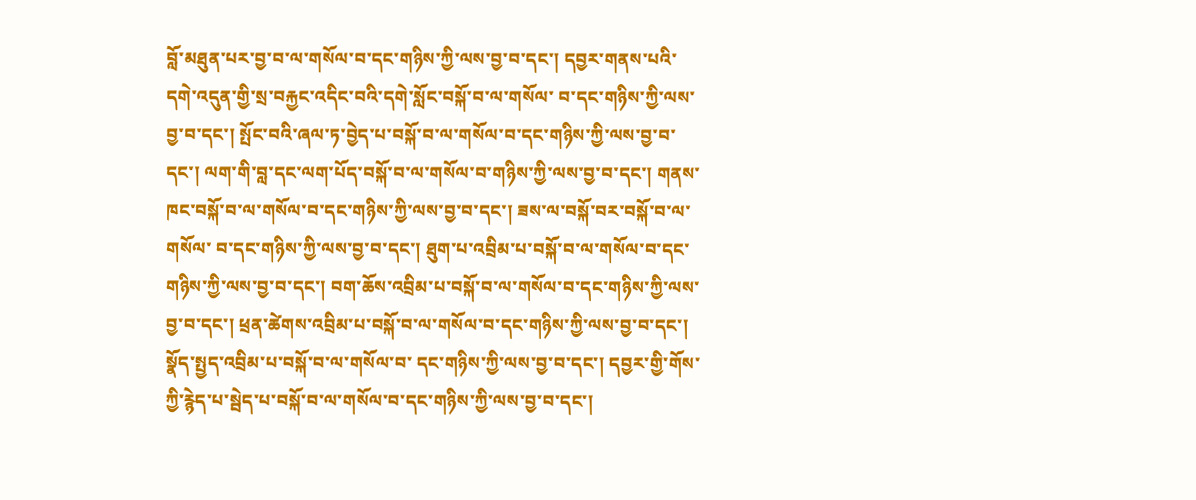བློ་མཐུན་པར་བྱ་བ་ལ་གསོལ་བ་དང་གཉིས་ཀྱི་ལས་བྱ་བ་དང་། དབྱར་གནས་པའི་དགེ་འདུན་གྱི་སྲ་བརྐྱང་འདིང་བའི་དགེ་སློང་བསྐོ་བ་ལ་གསོལ་ བ་དང་གཉིས་ཀྱི་ལས་བྱ་བ་དང་། སྤོང་བའི་ཞལ་ཏ་བྱེད་པ་བསྐོ་བ་ལ་གསོལ་བ་དང་གཉིས་ཀྱི་ལས་བྱ་བ་དང་། ལག་གི་བླ་དང་ལག་པོད་བསྐོ་བ་ལ་གསོལ་བ་གཉིས་ཀྱི་ལས་བྱ་བ་དང་། གནས་ཁང་བསྐོ་བ་ལ་གསོལ་བ་དང་གཉིས་ཀྱི་ལས་བྱ་བ་དང་། ཟས་ལ་བསྐོ་བར་བསྐོ་བ་ལ་གསོལ་ བ་དང་གཉིས་ཀྱི་ལས་བྱ་བ་དང་། ཐུག་པ་འབྲིམ་པ་བསྐོ་བ་ལ་གསོལ་བ་དང་གཉིས་ཀྱི་ལས་བྱ་བ་དང་། བག་ཆོས་འབྲིམ་པ་བསྐོ་བ་ལ་གསོལ་བ་དང་གཉིས་ཀྱི་ལས་བྱ་བ་དང་། ཕྲན་ཚེགས་འབྲིམ་པ་བསྐོ་བ་ལ་གསོལ་བ་དང་གཉིས་ཀྱི་ལས་བྱ་བ་དང་། སྣོད་སྤྱད་འབྲིམ་པ་བསྐོ་བ་ལ་གསོལ་བ་ དང་གཉིས་ཀྱི་ལས་བྱ་བ་དང་། དབྱར་གྱི་གོས་ཀྱི་རྙེད་པ་སྦེད་པ་བསྐོ་བ་ལ་གསོལ་བ་དང་གཉིས་ཀྱི་ལས་བྱ་བ་དང་།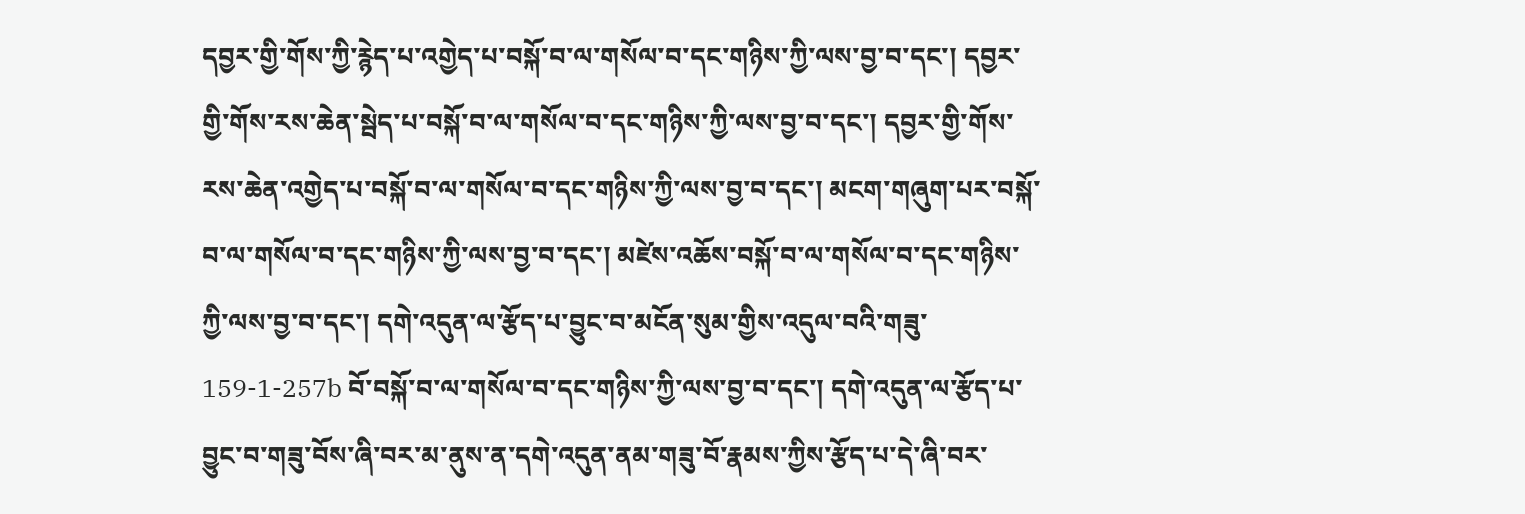དབྱར་གྱི་གོས་ཀྱི་རྙེད་པ་འགྱེད་པ་བསྐོ་བ་ལ་གསོལ་བ་དང་གཉིས་ཀྱི་ལས་བྱ་བ་དང་། དབྱར་གྱི་གོས་རས་ཆེན་སྦེད་པ་བསྐོ་བ་ལ་གསོལ་བ་དང་གཉིས་ཀྱི་ལས་བྱ་བ་དང་། དབྱར་གྱི་གོས་རས་ཆེན་འགྱེད་པ་བསྐོ་བ་ལ་གསོལ་བ་དང་གཉིས་ཀྱི་ལས་བྱ་བ་དང་། མངག་གཞུག་པར་བསྐོ་བ་ལ་གསོལ་བ་དང་གཉིས་ཀྱི་ལས་བྱ་བ་དང་། མཛེས་འཆོས་བསྐོ་བ་ལ་གསོལ་བ་དང་གཉིས་ཀྱི་ལས་བྱ་བ་དང་། དགེ་འདུན་ལ་རྩོད་པ་བྱུང་བ་མངོན་སུམ་གྱིས་འདུལ་བའི་གཟུ་ 159-1-257b བོ་བསྐོ་བ་ལ་གསོལ་བ་དང་གཉིས་ཀྱི་ལས་བྱ་བ་དང་། དགེ་འདུན་ལ་རྩོད་པ་བྱུང་བ་གཟུ་བོས་ཞི་བར་མ་ནུས་ན་དགེ་འདུན་ནམ་གཟུ་བོ་རྣམས་ཀྱིས་རྩོད་པ་དེ་ཞི་བར་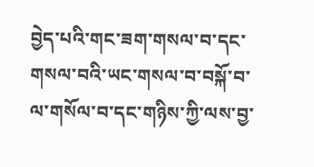བྱེད་པའི་གང་ཟག་གསལ་བ་དང་གསལ་བའི་ཡང་གསལ་བ་བསྐོ་བ་ལ་གསོལ་བ་དང་གཉིས་ཀྱི་ལས་བྱ་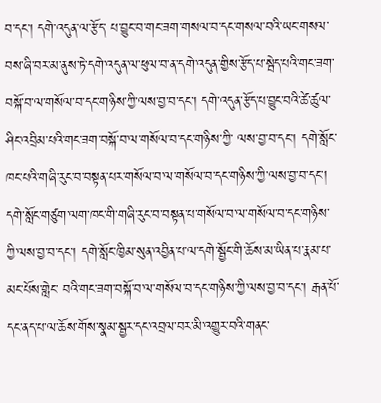བ་དང་། དགེ་འདུན་ལ་རྩོད་ པ་བྱུང་བ་གང་ཟག་གསལ་བ་དང་གསལ་བའི་ཡང་གསལ་བས་ཞི་བར་མ་ནུས་ཏེ་དགེ་འདུན་ལ་ཕུལ་བ་ན་དགེ་འདུན་གྱིས་རྩོད་པ་སྦེད་པའི་གང་ཟག་བསྐོ་བ་ལ་གསོལ་བ་དང་གཉིས་ཀྱི་ལས་བྱ་བ་དང་། དགེ་འདུན་རྩོད་པ་བྱུང་བའི་ཚེ་ཚུལ་ཤིང་འབྲིམ་པའི་གང་ཟག་བསྐོ་བ་ལ་གསོལ་བ་དང་གཉིས་ཀྱི་ ལས་བྱ་བ་དང་། དགེ་སློང་ཁང་པའི་གཞི་རུང་བ་བསྟན་པར་གསོལ་བ་ལ་གསོལ་བ་དང་གཉིས་ཀྱི་ལས་བྱ་བ་དང་། དགེ་སློང་གཙུག་ལག་ཁང་གི་གཞི་རུང་བ་བསྟན་པ་གསོལ་བ་ལ་གསོལ་བ་དང་གཉིས་ཀྱི་ལས་བྱ་བ་དང་། དགེ་སློང་ཁྱིམ་སུན་འབྱིན་པ་ལ་དགེ་སྦྱོང་གི་ཆོས་མ་ཡིན་པ་རྣམ་པ་མང་པོས་གླེང་ བའི་གང་ཟག་བསྐོ་བ་ལ་གསོལ་བ་དང་གཉིས་ཀྱི་ལས་བྱ་བ་དང་། རྒན་པོ་དང་ནད་པ་ལ་ཆོས་གོས་སྣམ་སྦྱར་དང་འབྲལ་བར་མི་འགྱུར་བའི་གནང་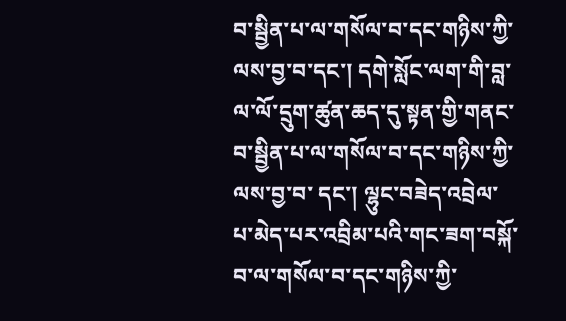བ་སྦྱིན་པ་ལ་གསོལ་བ་དང་གཉིས་ཀྱི་ལས་བྱ་བ་དང་། དགེ་སློང་ལག་གི་བླ་ལ་ལོ་དྲུག་ཚུན་ཆད་དུ་སྟན་གྱི་གནང་བ་སྦྱིན་པ་ལ་གསོལ་བ་དང་གཉིས་ཀྱི་ལས་བྱ་བ་ དང་། ལྷུང་བཟེད་འབྲེལ་པ་མེད་པར་འབྲིམ་པའི་གང་ཟག་བསྐོ་བ་ལ་གསོལ་བ་དང་གཉིས་ཀྱི་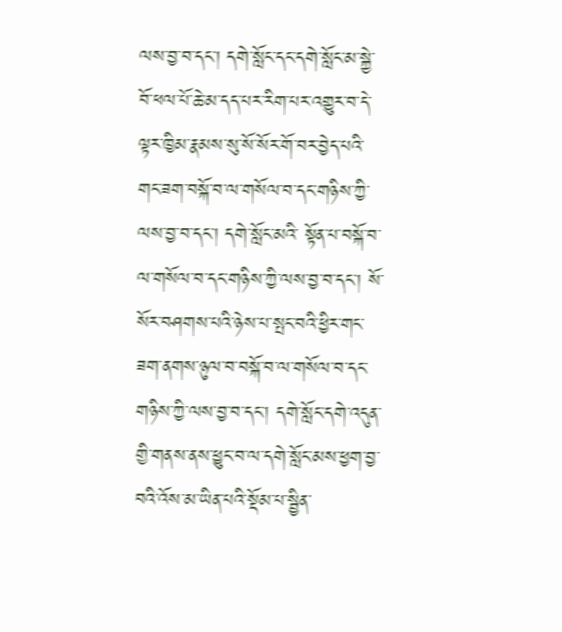ལས་བྱ་བ་དང་། དགེ་སློང་དང་དགེ་སློང་མ་སྐྱེ་བོ་ཕལ་པོ་ཆེ་མ་དད་པར་རིག་པར་འགྱུར་བ་དེ་ལྟར་ཁྱིམ་རྣམས་སུ་སོ་སོར་གོ་བར་བྱེད་པའི་གང་ཟག་བསྐོ་བ་ལ་གསོལ་བ་དང་གཉིས་ཀྱི་ལས་བྱ་བ་དང་། དགེ་སློང་མའི་ སྟོན་པ་བསྐོ་བ་ལ་གསོལ་བ་དང་གཉིས་ཀྱི་ལས་བྱ་བ་དང་། སོ་སོར་བཤགས་པའི་ཉེས་པ་སྤང་བའི་ཕྱིར་གང་ཟག་ནགས་ཉུལ་བ་བསྐོ་བ་ལ་གསོལ་བ་དང་གཉིས་ཀྱི་ལས་བྱ་བ་དང་། དགེ་སློང་དགེ་འདུན་གྱི་གནས་ནས་ཕྱུང་བ་ལ་དགེ་སློང་མས་ཕྱག་བྱ་བའི་འོས་མ་ཡིན་པའི་སྡོམ་པ་སྦྱིན་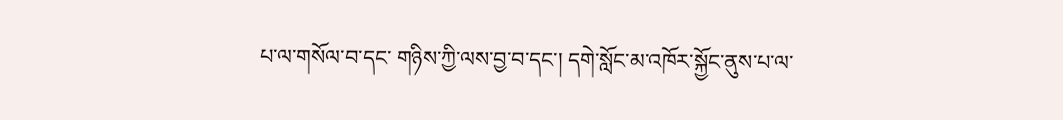པ་ལ་གསོལ་བ་དང་ གཉིས་ཀྱི་ལས་བྱ་བ་དང་། དགེ་སློང་མ་འཁོར་སྐྱོང་ནུས་པ་ལ་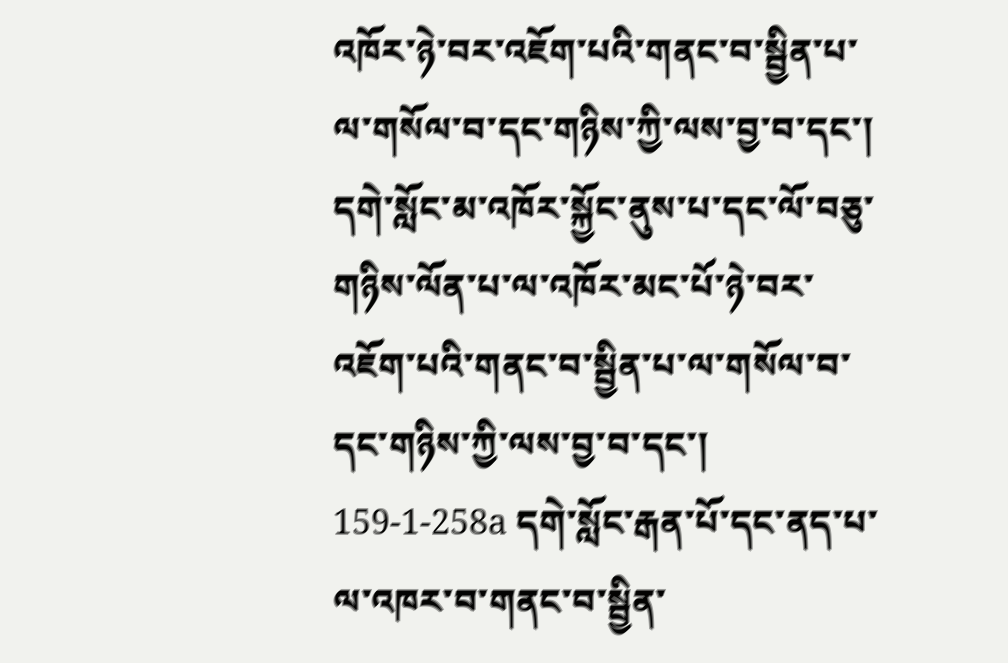འཁོར་ཉེ་བར་འཇོག་པའི་གནང་བ་སྦྱིན་པ་ལ་གསོལ་བ་དང་གཉིས་ཀྱི་ལས་བྱ་བ་དང་། དགེ་སློང་མ་འཁོར་སྐྱོང་ནུས་པ་དང་ལོ་བཅུ་གཉིས་ལོན་པ་ལ་འཁོར་མང་པོ་ཉེ་བར་འཇོག་པའི་གནང་བ་སྦྱིན་པ་ལ་གསོལ་བ་དང་གཉིས་ཀྱི་ལས་བྱ་བ་དང་། 159-1-258a དགེ་སློང་རྒན་པོ་དང་ནད་པ་ལ་འཁར་བ་གནང་བ་སྦྱིན་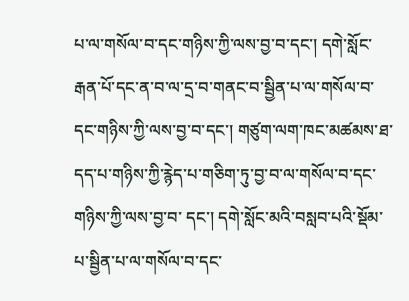པ་ལ་གསོལ་བ་དང་གཉིས་ཀྱི་ལས་བྱ་བ་དང་། དགེ་སློང་རྒན་པོ་དང་ན་བ་ལ་དྲ་བ་གནང་བ་སྦྱིན་པ་ལ་གསོལ་བ་དང་གཉིས་ཀྱི་ལས་བྱ་བ་དང་། གཙུག་ལག་ཁང་མཚམས་ཐ་དད་པ་གཉིས་ཀྱི་རྙེད་པ་གཅིག་ཏུ་བྱ་བ་ལ་གསོལ་བ་དང་གཉིས་ཀྱི་ལས་བྱ་བ་ དང་། དགེ་སློང་མའི་བསླབ་པའི་སྡོམ་པ་སྦྱིན་པ་ལ་གསོལ་བ་དང་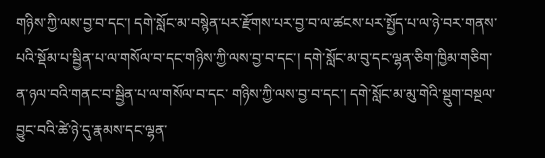གཉིས་ཀྱི་ལས་བྱ་བ་དང་། དགེ་སློང་མ་བསྙེན་པར་རྫོགས་པར་བྱ་བ་ལ་ཚངས་པར་སྤྱོད་པ་ལ་ཉེ་བར་གནས་པའི་སྡོམ་པ་སྦྱིན་པ་ལ་གསོལ་བ་དང་གཉིས་ཀྱི་ལས་བྱ་བ་དང་། དགེ་སློང་མ་བུ་དང་ལྷན་ཅིག་ཁྱིམ་གཅིག་ན་ཉལ་བའི་གནང་བ་སྦྱིན་པ་ལ་གསོལ་བ་དང་ གཉིས་ཀྱི་ལས་བྱ་བ་དང་། དགེ་སློང་མ་མུ་གེའི་སྡུག་བསྔལ་བྱུང་བའི་ཚེ་ཉེ་དུ་རྣམས་དང་ལྷན་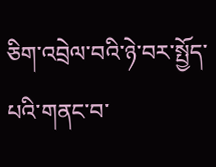ཅིག་འབྲེལ་བའི་ཉེ་བར་སྤྱོད་པའི་གནང་བ་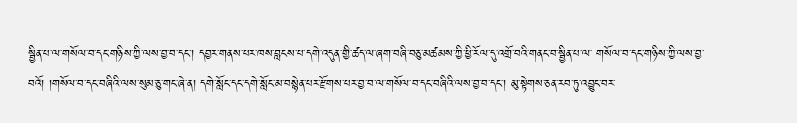སྦྱིན་པ་ལ་གསོལ་བ་དང་གཉིས་ཀྱི་ལས་བྱ་བ་དང་། དབྱར་གནས་པར་ཁས་བླངས་པ་དགེ་འདུན་གྱི་ཚད་ལ་ཞག་བཞི་བཅུ་མཚམས་ཀྱི་ཕྱི་རོལ་དུ་འགྲོ་བའི་གནང་བ་སྦྱིན་པ་ལ་ གསོལ་བ་དང་གཉིས་ཀྱི་ལས་བྱ་བའོ། །གསོལ་བ་དང་བཞིའི་ལས་སུམ་ཅུ་གང་ཞེ་ན། དགེ་སློང་དང་དགེ་སློང་མ་བསྙེན་པར་རྫོགས་པར་བྱ་བ་ལ་གསོལ་བ་དང་བཞིའི་ལས་བྱ་བ་དང་། མུ་སྟེགས་ཅན་རབ་ཏུ་འབྱུང་བར་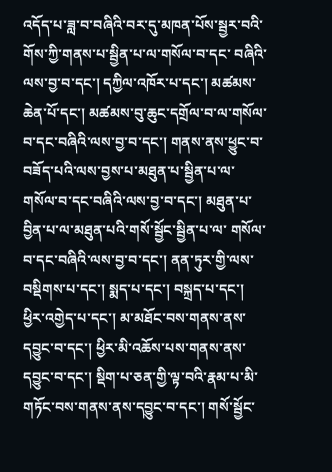འདོད་པ་ཟླ་བ་བཞིའི་བར་དུ་མཁན་པོས་སྦྱར་བའི་གོས་ཀྱི་གནས་པ་སྦྱིན་པ་ལ་གསོལ་བ་དང་ བཞིའི་ལས་བྱ་བ་དང་། དཀྱིལ་འཁོར་པ་དང་། མཚམས་ཆེན་པོ་དང་། མཚམས་བུ་ཆུང་དགྲོལ་བ་ལ་གསོལ་བ་དང་བཞིའི་ལས་བྱ་བ་དང་། གནས་ནས་ཕྱུང་བ་བཟོད་པའི་ལས་བྱས་པ་མཐུན་པ་སྦྱིན་པ་ལ་གསོལ་བ་དང་བཞིའི་ལས་བྱ་བ་དང་། མཐུན་པ་བྱིན་པ་ལ་མཐུན་པའི་གསོ་སྦྱོང་སྦྱིན་པ་ལ་ གསོལ་བ་དང་བཞིའི་ལས་བྱ་བ་དང་། ནན་ཏུར་གྱི་ལས་བསྡིགས་པ་དང་། སྨད་པ་དང་། བསྐྲད་པ་དང་། ཕྱིར་འགྱེད་པ་དང་། མ་མཐོང་བས་གནས་ནས་དབྱུང་བ་དང་། ཕྱིར་མི་འཆོས་པས་གནས་ནས་དབྱུང་བ་དང་། སྡིག་པ་ཅན་གྱི་ལྟ་བའི་རྣམ་པ་མི་གཏོང་བས་གནས་ནས་དབྱུང་བ་དང་། གསོ་སྦྱོང་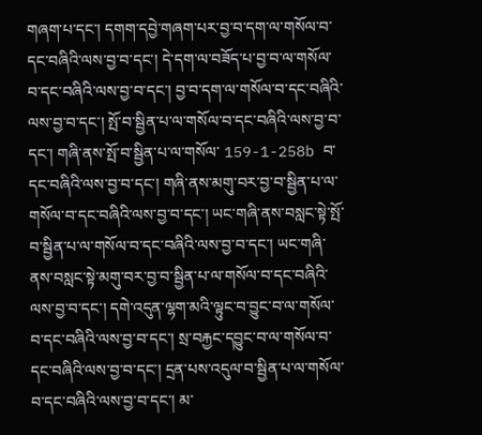གཞག་པ་དང་། དགག་དབྱེ་གཞག་པར་བྱ་བ་དག་ལ་གསོལ་བ་དང་བཞིའི་ལས་བྱ་བ་དང་། དེ་དག་ལ་བཟོད་པ་བྱ་བ་ལ་གསོལ་བ་དང་བཞིའི་ལས་བྱ་བ་དང་། བྱ་བ་དག་ལ་གསོལ་བ་དང་བཞིའི་ལས་བྱ་བ་དང་། སྤོ་བ་སྦྱིན་པ་ལ་གསོལ་བ་དང་བཞིའི་ལས་བྱ་བ་དང་། གཞི་ནས་སྤོ་བ་སྦྱིན་པ་ལ་གསོལ་ 159-1-258b བ་དང་བཞིའི་ལས་བྱ་བ་དང་། གཞི་ནས་མགུ་བར་བྱ་བ་སྦྱིན་པ་ལ་གསོལ་བ་དང་བཞིའི་ལས་བྱ་བ་དང་། ཡང་གཞི་ནས་བསླང་སྟེ་སྤོ་བ་སྦྱིན་པ་ལ་གསོལ་བ་དང་བཞིའི་ལས་བྱ་བ་དང་། ཡང་གཞི་ནས་བསླང་སྟེ་མགུ་བར་བྱ་བ་སྦྱིན་པ་ལ་གསོལ་བ་དང་བཞིའི་ལས་བྱ་བ་དང་། དགེ་འདུན་ལྷག་མའི་ལྟུང་བ་བྱུང་བ་ལ་གསོལ་ བ་དང་བཞིའི་ལས་བྱ་བ་དང་། སྲ་བརྐྱང་དབྱུང་བ་ལ་གསོལ་བ་དང་བཞིའི་ལས་བྱ་བ་དང་། དྲན་པས་འདུལ་བ་སྦྱིན་པ་ལ་གསོལ་བ་དང་བཞིའི་ལས་བྱ་བ་དང་། མ་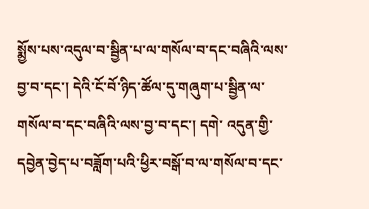སྨྱོས་པས་འདུལ་བ་སྦྱིན་པ་ལ་གསོལ་བ་དང་བཞིའི་ལས་བྱ་བ་དང་། དེའི་ངོ་བོ་ཉིད་ཚོལ་དུ་གཞུག་པ་སྦྱིན་ལ་གསོལ་བ་དང་བཞིའི་ལས་བྱ་བ་དང་། དགེ་ འདུན་གྱི་དབྱེན་བྱེད་པ་བཟློག་པའི་ཕྱིར་བསྒོ་བ་ལ་གསོལ་བ་དང་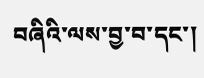བཞིའི་ལས་བྱ་བ་དང་།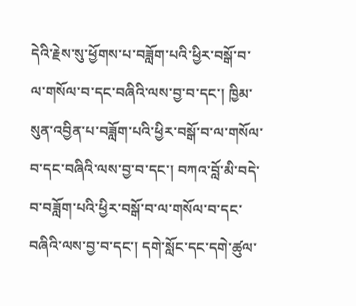དེའི་རྗེས་སུ་ཕྱོགས་པ་བཟློག་པའི་ཕྱིར་བསྒོ་བ་ལ་གསོལ་བ་དང་བཞིའི་ལས་བྱ་བ་དང་། ཁྱིམ་སུན་འབྱིན་པ་བཟློག་པའི་ཕྱིར་བསྒོ་བ་ལ་གསོལ་བ་དང་བཞིའི་ལས་བྱ་བ་དང་། བཀའ་བློ་མི་བདེ་བ་བཟློག་པའི་ཕྱིར་བསྒོ་བ་ལ་གསོལ་བ་དང་ བཞིའི་ལས་བྱ་བ་དང་། དགེ་སློང་དང་དགེ་ཚུལ་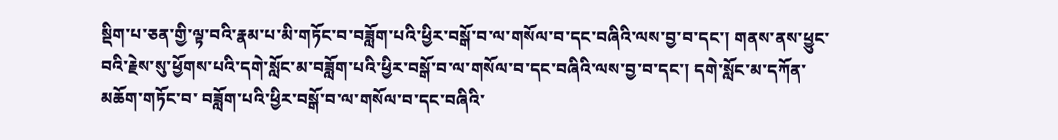སྡིག་པ་ཅན་གྱི་ལྟ་བའི་རྣམ་པ་མི་གཏོང་བ་བཟློག་པའི་ཕྱིར་བསྒོ་བ་ལ་གསོལ་བ་དང་བཞིའི་ལས་བྱ་བ་དང་། གནས་ནས་ཕྱུང་བའི་རྗེས་སུ་ཕྱོགས་པའི་དགེ་སློང་མ་བཟློག་པའི་ཕྱིར་བསྒོ་བ་ལ་གསོལ་བ་དང་བཞིའི་ལས་བྱ་བ་དང་། དགེ་སློང་མ་དཀོན་མཆོག་གཏོང་བ་ བཟློག་པའི་ཕྱིར་བསྒོ་བ་ལ་གསོལ་བ་དང་བཞིའི་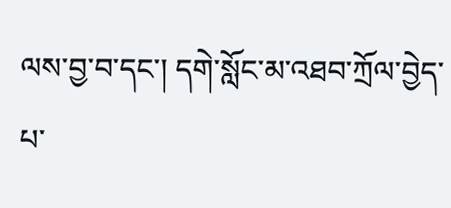ལས་བྱ་བ་དང་། དགེ་སློང་མ་འཐབ་ཀྲོལ་བྱེད་པ་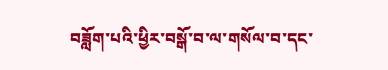བཟློག་པའི་ཕྱིར་བསྒོ་བ་ལ་གསོལ་བ་དང་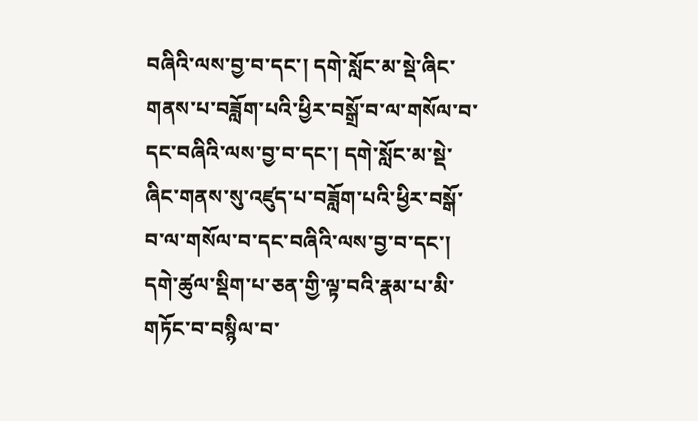བཞིའི་ལས་བྱ་བ་དང་། དགེ་སློང་མ་སྡེ་ཞིང་གནས་པ་བཟློག་པའི་ཕྱིར་བསྒྲོ་བ་ལ་གསོལ་བ་དང་བཞིའི་ལས་བྱ་བ་དང་། དགེ་སློང་མ་སྡེ་ཞིང་གནས་སུ་འཛུད་པ་བཟློག་པའི་ཕྱིར་བསྒོ་ བ་ལ་གསོལ་བ་དང་བཞིའི་ལས་བྱ་བ་དང་། དགེ་ཚུལ་སྡིག་པ་ཅན་གྱི་ལྟ་བའི་རྣམ་པ་མི་གཏོང་བ་བསྙིལ་བ་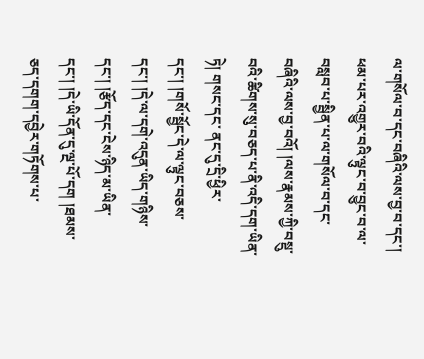ལ་གསོལ་བ་དང་བཞིའི་ལས་བྱ་བ་དང་། ཕམ་པར་འགྱུར་བའི་ལྟུང་བ་བྱུང་བ་ལ་བསླབ་པ་སྦྱིན་པ་ལ་གསོལ་བ་དང་བཞིའི་ལས་བྱ་བའོ། །ལས་རྣམས་ཀྱི་བསྡུ་བའི་ཚིགས་སུ་བཅད་པ་ནི་འདི་དག་ཡིན་ཏེ། གསང་དང་ ནང་དུ་དྲི་ཕྱིར་དང་། །གསོ་སྦྱོང་དེ་ལ་ལྟུང་བཅས་དང་། །དེ་ལ་དགེ་འདུན་ཡིད་གཉིས་དང་། །རྩོད་དང་ངེས་ཉིད་མ་ཡིན་དང་། །དེ་ཡི་དོན་དུ་ལྔ་པོ་དག །ཐམས་ཅད་དགག་དབྱེར་གཏོགས་པ་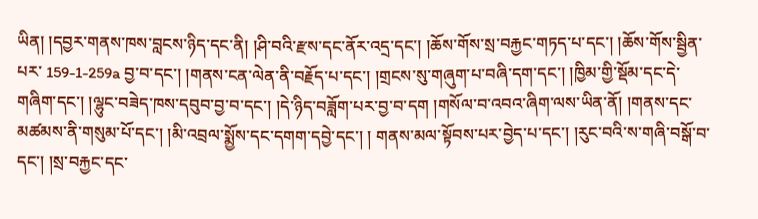ཡིན། །དབྱར་གནས་ཁས་བླངས་ཉིད་དང་ནི། །ཤི་བའི་རྫས་དང་ནོར་འདྲ་དང་། །ཆོས་གོས་སྲ་བརྐྱང་གཏད་པ་དང་། །ཆོས་གོས་སྦྱིན་པར་ 159-1-259a བྱ་བ་དང་། །གནས་ངན་ལེན་ནི་བརྗོད་པ་དང་། །གྲངས་སུ་གཞུག་པ་བཞི་དག་དང་། །ཁྱིམ་གྱི་སྡོམ་དང་དེ་གཞིག་དང་། །ལྷུང་བཟེད་ཁས་དབུབ་བྱ་བ་དང་། །དེ་ཉིད་བཟློག་པར་བྱ་བ་དག །གསོལ་བ་འབའ་ཞིག་ལས་ཡིན་ནོ། །གནས་དང་མཚམས་ནི་གསུམ་པོ་དང་། །མི་འབྲལ་སྨྱོས་དང་དགག་དབྱེ་དང་། ། གནས་མལ་སྟོབས་པར་བྱེད་པ་དང་། །རུང་བའི་ས་གཞི་བསྒོ་བ་དང་། །སྲ་བརྐྱང་དང་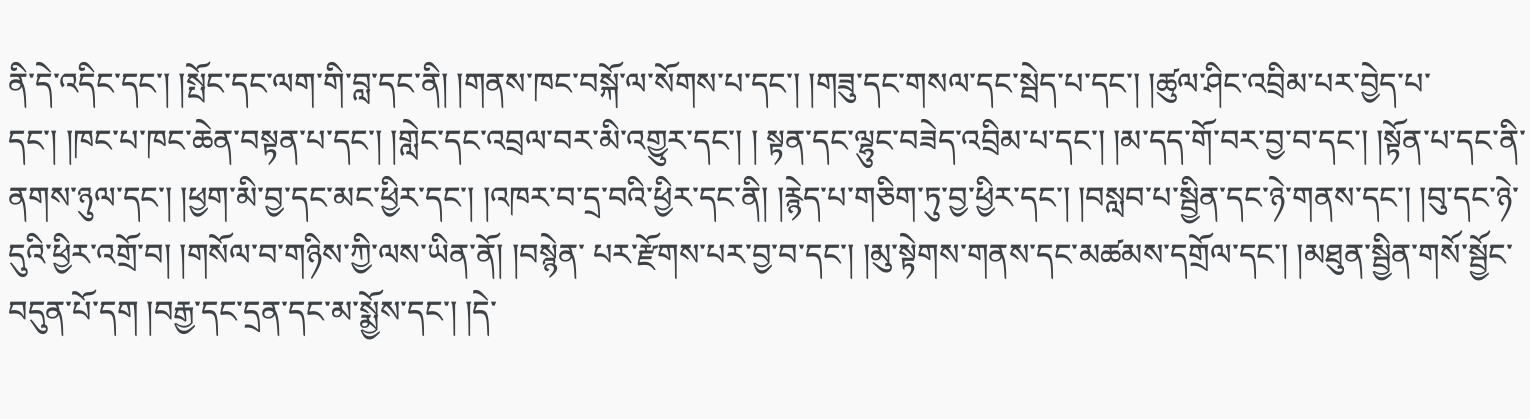ནི་དེ་འདིང་དང་། །སྤོང་དང་ལག་གི་བླ་དང་ནི། །གནས་ཁང་བསྐོ་ལ་སོགས་པ་དང་། །གཟུ་དང་གསལ་དང་སྦེད་པ་དང་། །ཚུལ་ཤིང་འབྲིམ་པར་བྱེད་པ་དང་། །ཁང་པ་ཁང་ཆེན་བསྟན་པ་དང་། །གླེང་དང་འབྲལ་བར་མི་འགྱུར་དང་། ། སྟན་དང་ལྷུང་བཟེད་འབྲིམ་པ་དང་། །མ་དད་གོ་བར་བྱ་བ་དང་། །སྟོན་པ་དང་ནི་ནགས་ཉུལ་དང་། །ཕྱག་མི་བྱ་དང་མང་ཕྱིར་དང་། །འཁར་བ་དྲ་བའི་ཕྱིར་དང་ནི། །རྙེད་པ་གཅིག་ཏུ་བྱ་ཕྱིར་དང་། །བསླབ་པ་སྦྱིན་དང་ཉེ་གནས་དང་། །བུ་དང་ཉེ་དུའི་ཕྱིར་འགྲོ་བ། །གསོལ་བ་གཉིས་ཀྱི་ལས་ཡིན་ནོ། །བསྙེན་ པར་རྫོགས་པར་བྱ་བ་དང་། །མུ་སྟེགས་གནས་དང་མཚམས་དགྲོལ་དང་། །མཐུན་སྦྱིན་གསོ་སྦྱོང་བདུན་པོ་དག །བརྒྱ་དང་དྲན་དང་མ་སྨྱོས་དང་། །དེ་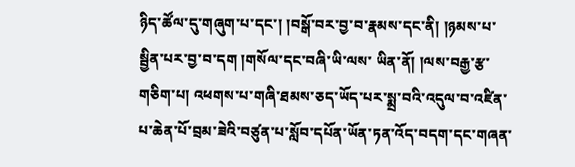ཉིད་ཚོལ་དུ་གཞུག་པ་དང་། །བསྒོ་བར་བྱ་བ་རྣམས་དང་ནི། །ཉམས་པ་སྦྱིན་པར་བྱ་བ་དག །གསོལ་དང་བཞི་ཡི་ལས་ ཡིན་ནོ། །ལས་བརྒྱ་རྩ་གཅིག་པ། འཕགས་པ་གཞི་ཐམས་ཅད་ཡོད་པར་སྨྲ་བའི་འདུལ་བ་འཛིན་པ་ཆེན་པོ་བྲམ་ཟེའི་བཙུན་པ་སློབ་དཔོན་ཡོན་ཏན་འོད་བདག་དང་གཞན་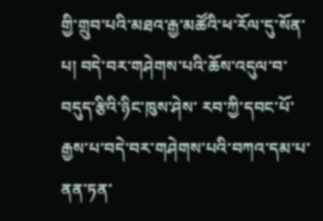གྱི་གྲུབ་པའི་མཐའ་རྒྱ་མཚོའི་ཕ་རོལ་དུ་སོན་པ། བདེ་བར་གཤེགས་པའི་ཆོས་འདུལ་བ་བདུད་རྩིའི་ཉིང་ཁུས་ཤེས་ རབ་ཀྱི་དབང་པོ་རྒྱས་པ་བདེ་བར་གཤེགས་པའི་བཀའ་དམ་པ་ནན་ཏན་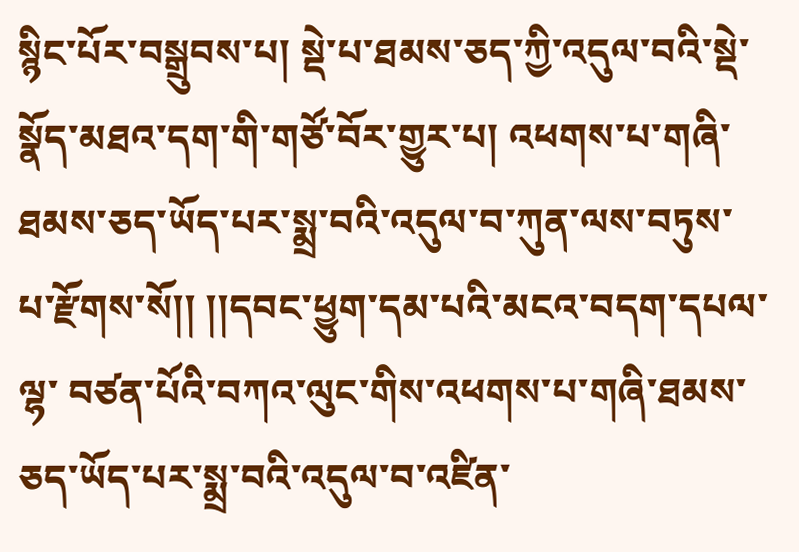སྙིང་པོར་བསྒྲུབས་པ། སྡེ་པ་ཐམས་ཅད་ཀྱི་འདུལ་བའི་སྡེ་སྣོད་མཐའ་དག་གི་གཙོ་བོར་གྱུར་པ། འཕགས་པ་གཞི་ཐམས་ཅད་ཡོད་པར་སྨྲ་བའི་འདུལ་བ་ཀུན་ལས་བཏུས་པ་རྫོགས་སོ།། །།དབང་ཕྱུག་དམ་པའི་མངའ་བདག་དཔལ་ལྷ་ བཙན་པོའི་བཀའ་ལུང་གིས་འཕགས་པ་གཞི་ཐམས་ཅད་ཡོད་པར་སྨྲ་བའི་འདུལ་བ་འཛིན་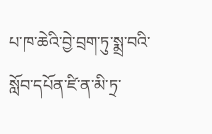པ་ཁ་ཆེའི་བྱེ་བྲག་ཏུ་སྨྲ་བའི་སློབ་དཔོན་ཛི་ན་མི་ཏྲ་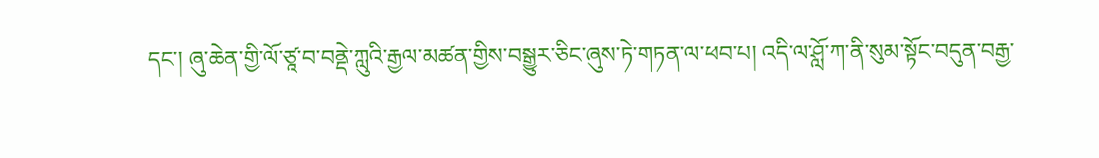དང་། ཞུ་ཆེན་གྱི་ལོ་ཙཱ་བ་བནྡེ་ཀླུའི་རྒྱལ་མཚན་གྱིས་བསྒྱུར་ཅིང་ཞུས་ཏེ་གཏན་ལ་ཕབ་པ། འདི་ལ་ཤློ་ཀ་ནི་སུམ་སྟོང་བདུན་བརྒྱ་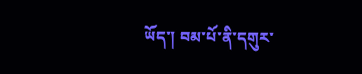ཡོད་། བམ་པོ་ནི་དགུར་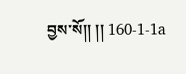བྱས་སོ།། །། 160-1-1a